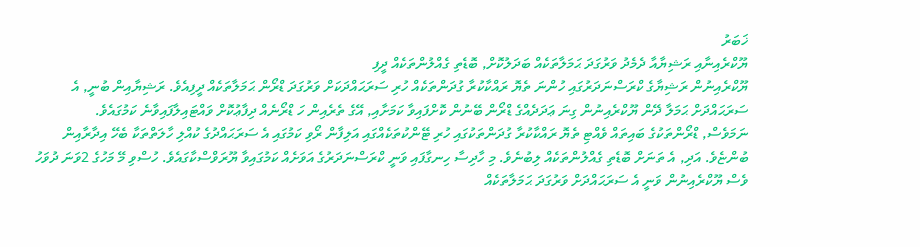ޚަބަރު
ޔޫކްރެއިނާއި ރަޝިޔާއާ ދެމެދު ވަރުގަދަ ޙަމަލާތަކެއް ބަދަލުކޮށް, ބޮޑެތި ގެއްލުންތަކެއް ދީފި
ޔޫކްރެއިނުން ރަޝިޔާގެ ކްރަސްނަދަރުގައި ހުންނަ ތެޔޮ ރައްކާކުރާ ގުދަންތަކެއް ހުރި ސަރަޙައްދަކަށް ވަރުގަދަ ޑްރޯން ޙަމަލާތަކެއް ދީފިއެވެ. ރަޝިޔާއިން ބުނީ, އެ ސަރަޙައްދަށް ޙަމަލާ ދޭން ޔޫކްރެއިނުން ގިނަ ޢަދަދެއްގެ ޑްރޯން ބޭނުން ކޮށްފައިވާ ކަމަށާއި, އޭގެ ތެރެއިން ހަ ޑްރޯނެއް ދިފާޢުކޮށް ވައްޓައިލާފައިވާނެ ކަމުގައެވެ.
ނަމަވެސް, ޑްރޯންތަކުގެ ބައިތައް ވެއްޓި ތެޔޮ ރައްކާކުރާ ގުދަންތަކުގައި ހުރި ޓޭންކުތަކެއްގައި އަލިފާން ރޯވި ކަމުގައި އެ ސަރަޙައްދުގެ ކުއްލި ހާލަތްތަކާ ބެހޭ އިދާރާއިން ބުންޏެވެ. އަދި, އެ ތަނަށް ބޮޑެތި ގެއްލުންތަކެއް ލިބުނެވެ. މި ހާދިސާ ހިނގާފައި ވަނީ ކްރަސްނަދަރުގެ އަވަށެއް ކަމުގައިވާ ޔޫރަވްސްކާގައެވެ. ހުސްވި މޭ މަހުގެ 2ވަނަ ދުވަހު ވެސް ޔޫކްރެއިނުން ވަނީ އެ ސަރަޙައްދަށް ވަރުގަދަ ޙަމަލާތަކެއް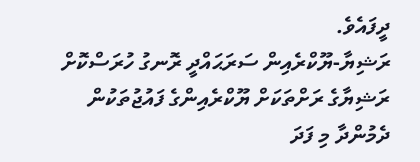ދީފައެވެ.
ރަޝިޔާ-ޔޫކްރެއިން ސަރަޙައްދީ ރޮނގު ހުރަސްކޮށް ރަޝިޔާގެ ރަށްތަކަށް ޔޫކްރެއިންގެ ފައުޖުތަކުން ދެމުންދާ މި ފަދަ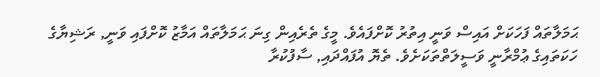ޙަމަލާތައް ފަހަކަށް އައިސް ވަނީ އިތުރު ކޮށްފައެވެ. މީގެ ތެރެއިން ގިނަ ޙަމަލާތައް އަމާޒު ކޮށްފައި ވަނީ, ރަޝިޔާގެ ހަކަތައިގެ ޢުމްރާނީ ވަސީލަތްތަކަށެވެ. ތެޔޮ އުފައްދައި, ސާފުކުރާ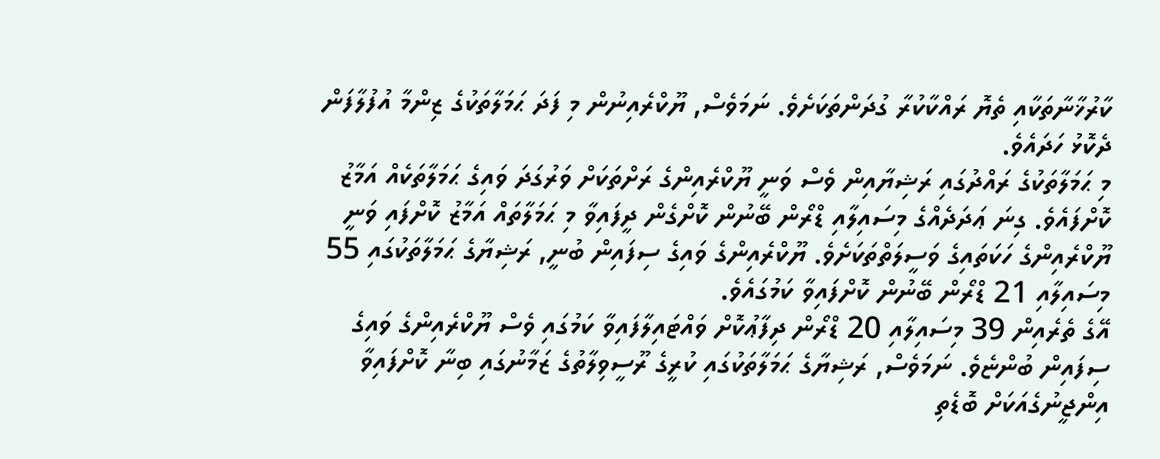ކާރުޚާނާތަކާއި ތެޔޮ ރައްކާކުރާ ގުދަންތަކަށެވެ. ނަމަވެސް, ޔޫކްރެއިނުން މި ފަދަ ޙަމަލާތަކުގެ ޒިންމާ އުފުލާފަން ދެކޮޅު ހަދައެވެ.
މި ޙަމަލާތަކުގެ ރައްދުގައި ރަޝިޔާއިން ވެސް ވަނީ ޔޫކްރެއިންގެ ރަށްތަކަށް ވަރުގަދަ ވައިގެ ޙަމަލާތަކެއް އަމާޒު ކޮށްފައެވެ. ގިނަ ޢަދަދެއްގެ މިސައިލާއި ޑްރޯން ބޭނުން ކޮށްގެން ދީފައިވާ މި ޙަމަލާތައް އަމާޒު ކޮށްފައި ވަނީ ޔޫކްރެއިންގެ ހަކަތައިގެ ވަސީލަތްތަކަށެވެ. ޔޫކްރެއިންގެ ވައިގެ ސިފައިން ބުނީ, ރަޝިޔާގެ ޙަމަލާތަކުގައި 55 މިސައިލާއި 21 ޑްރޯން ބޭނުން ކޮށްފައިވާ ކަމުގައެވެ.
އޭގެ ތެރެއިން 39 މިސައިލާއި 20 ޑްރޯން ދިފާޢުކޮށް ވައްޓައިލާފައިވާ ކަމުގައި ވެސް ޔޫކްރެއިންގެ ވައިގެ ސިފައިން ބުންޏެވެ. ނަމަވެސް, ރަޝިޔާގެ ޙަމަލާތަކުގައި ކުރީގެ ރޫސީވިލާތުގެ ޒަމާނުގައި ބިނާ ކޮށްފައިވާ އިންޖީނުގެއަކަށް ބޮޑެތި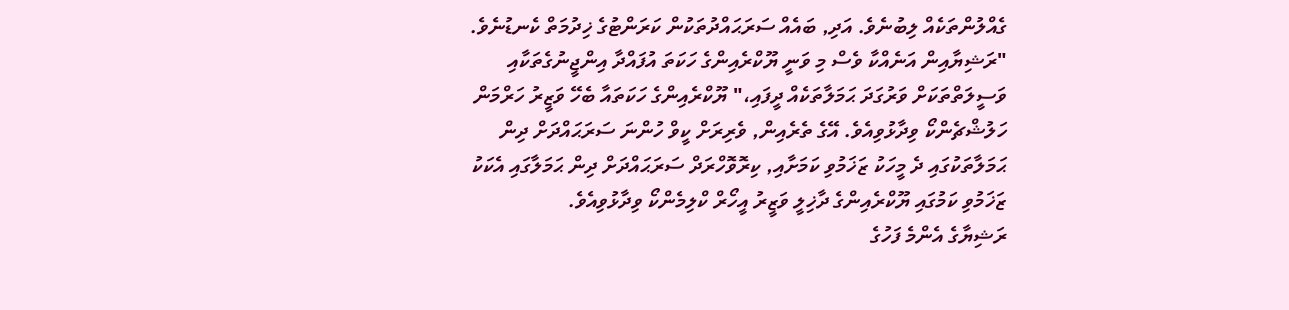ގެއްލުންތަކެއް ލިބުނެވެ. އަދި, ބައެއް ސަރަޙައްދުތަކުން ކަރަންޓުގެ ޚިދުމަތް ކެނޑުނެވެ.
"ރަޝިޔާއިން އަނެއްކާ ވެސް މި ވަނީ ޔޫކްރެއިންގެ ހަކަތަ އުފައްދާ އިންޖީނުގެތަކާއި ވަސީލަތްތަކަށް ވަރުގަދަ ޙަމަލާތަކެއް ދީފައި،" ޔޫކްރެއިންގެ ހަކަތައާ ބެހޭ ވަޒީރު ހަރްމަން ހަލުޝްޗެންކޯ ވިދާޅުވިއެވެ. އޭގެ ތެރެއިން, ވެރިރަށް ކީވް ހުންނަ ސަރަޙައްދަށް ދިން ޙަމަލާތަކުގައި ދެ މީހަކު ޒަޚަމުވި ކަމަށާއި, ކިރޮވޮހްރަދް ސަރަޙައްދަށް ދިން ޙަމަލާގައި އެކަކު ޒަޚަމުވި ކަމުގައި ޔޫކްރެއިންގެ ދާޚިލީ ވަޒީރު އީހޯރް ކްލިމެންކޯ ވިދާޅުވިއެވެ.
ރަޝިޔާގެ އެންމެ ފަހުގެ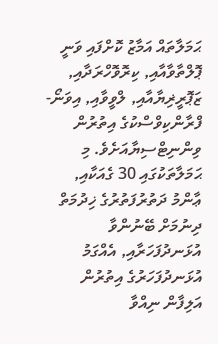ޙަމަލާތައް އަމާޒު ކޮށްފައި ވަނީ ޕޮލްތާވާއާއި, ކިރޮވޮހްރަދާއި, ޒަޕޮރީޜިޔާއާއި, ލްވީވާއި, އިވަނޯ-ފްރާންކިވްސްކުގެ އިތުރުން ވިންނިޓްސިޔާއަށެވެ. މި ޙަމަލާތަކުގައި 30 ގެއަކާއި, ޢާންމު ދަތުރުފަތުރުގެ ޚިދުމަތް ދިނުމަށް ބޭނުންވާ އުޅަނދުފަހަރާއި, އެއްގަމު އުޅަނދުފަހަރުގެ އިތުރުން އަލިފާން ނިއްވާ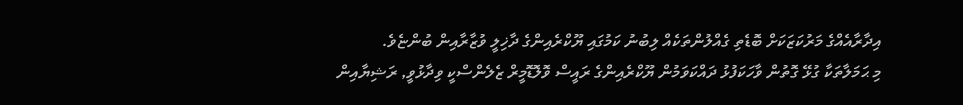އިދާރާއެއްގެ މަރުކަޒަކަށް ބޮޑެތި ގެއްލުންތަކެއް ލިބުނު ކަމުގައި ޔޫކްރެއިންގެ ދާޚިލީ ވުޒާރާއިން ބުންޏެވެ.
މި ޙަމަލާތަކާ ގުޅޭ ގޮތުން ވާހަކަފުޅު ދައްކަވަމުން ޔޫކްރެއިންގެ ރައީސް ވޮލޮޑޮމީރް ޒެލެންސްކީ ވިދާޅުވީ, ރަޝިޔާއިން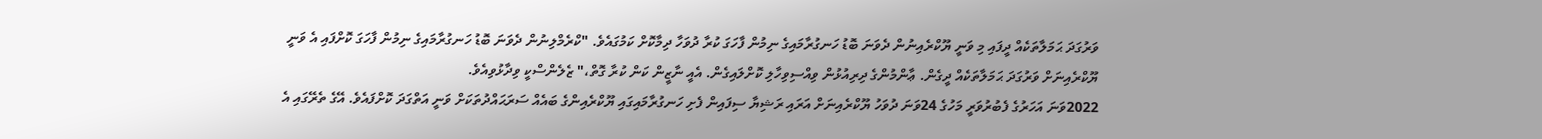ވަރުގަދަ ޙަމަލާތަކެއް ދީފައި މި ވަނީ ޔޫކްރެއިނުން ދެވަނަ ބޮޑު ހަނގުރާމައިގެ ނިމުން ފާހަގަ ކުރާ ދުވަހާ ދިމާކޮށް ކަމުގައެވެ. "ކްރެމްލިނުން ދެވަނަ ބޮޑު ހަނގުރާމައިގެ ނިމުން ފާހަގަ ކޮށްފައި އެ ވަނީ ޔޫކްރެއިނަށް ވަރުގަދަ ޙަމަލާތަކެއް ދީގެން. ޢާންމުންގެ ދިރިއުޅުން ވިއްސިވިހާލި ކޮށްލައިގެން. އެއީ ނާޒީން ކަން ކުރާ ގޮތް،" ޒެލެންސްކީ ވިދާޅުވިއެވެ.
2022ވަނަ އަހަރުގެ ފެބުރުވަރީ މަހުގެ 24ވަނަ ދުވަހު ޔޫކްރެއިނަށް އަރައި ރަޝިޔާ ސިފައިން ފެށި ހަނގުރާމައިގައި ޔޫކްރެއިންގެ ބައެއް ސަރަޙައްދުތަކަށް ވަނީ އަތްގަދަ ކޮށްފައެވެ. އޭގެ ތެރޭގައި އެ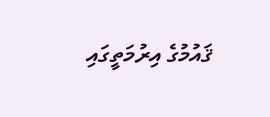ޤައުމުގެ އިރުމަތީގައި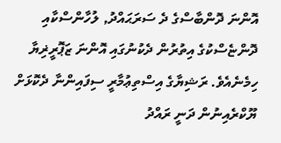އޮންނަ ދޮންބާސްގެ ދެ ސަރަޙައްދު, ލުހާންސްކާއި ދޮންޏެސްކުގެ އިތުރުން ދެކުނުގައި އޮންނަ ޒަޕޮރީޜިޔާ ހިމެނެއެވެ. ރަޝިޔާގެ އިސްތިޢުމާރީ ސިފައިންނާ ދެކޮޅަށް ޔޫކްރެއިނުން ދަނީ ރައްދު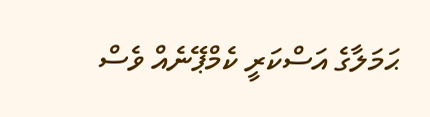ޙަމަލާގެ އަސްކަރީ ކެމްޕޭނެއް ވެސް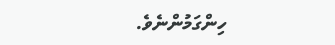ހިންގަމުންނެވެ.